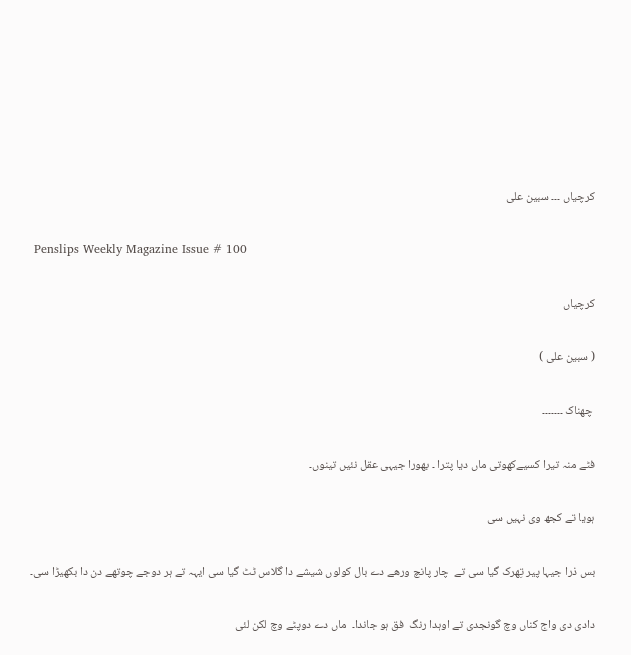کرچیاں ۔۔۔ سبین علی

 Penslips Weekly Magazine Issue # 100

کرچیاں

( سبین علی )

 چھناک ۔۔۔۔۔۔۔

فٹے منہ تیرا کسیےکھوتی ماں دیا پترا ۔ بھورا جیہی عقل نئیں تینوں۔

ہویا تے کجھ وی نہیں سی

بس ذرا جیہا پیر تِھرک گیا سی تے  چار پانچ ورھے دے بال کولوں شیشے دا گلاس ٹٹ گیا سی ایہہ تے ہر دوجے چوتھے دن دا بکھیڑا سی۔

دادی دی واج کناں وچ گونجدی تے اوہدا رنگ  فق ہو جاندا۔  ماں دے دوپٹے وچ لکن لئی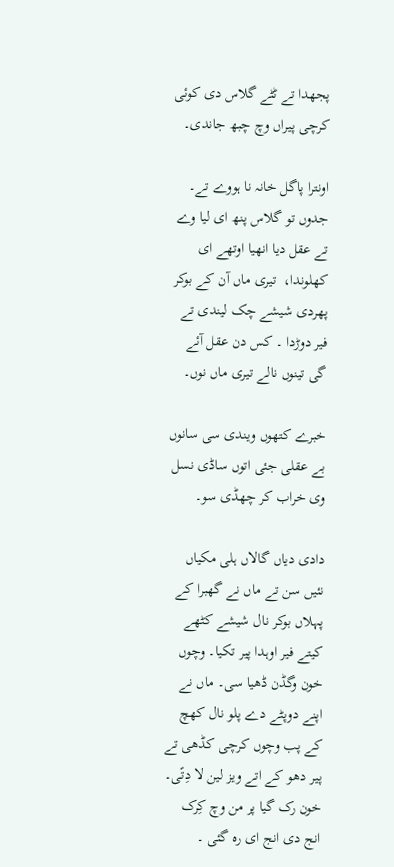پجھدا تے ٹٹے گلاس دی کوئی کرچی پیراں وچ چبھ جاندی۔

اونترا پاگل خانہ نا ہووے تے۔ جدوں تو گلاس پنھ ای لیا وے تے عقل دیا انھیا اوتھے ای کھلوندا،  تیری ماں آن کے بوکر پھردی شیشے چک لیندی تے فیر دوڑدا ۔ کس دن عقل آئے گی تینوں نالے تیری ماں نوں۔

خبرے کتھوں ویندی سی سانوں بے عقلی جئی اتوں ساڈی نسل وی خراب کر چھڈی سو۔

دادی دیاں گالاں ہلی مکیاں نئیں سن تے ماں نے گھبرا کے پہلاں بوکر نال شیشے کٹھے کیتے فیر اوہدا پیر تکیا۔ وچوں خون وگڈن ڈھیا سی۔ ماں نے اپنے دوپٹے دے پلو نال کھچ کے پب وچوں کرچی کڈھی تے پیر دھو کے اتے ویز لین لا دِتًی۔ خون رک گیا پر من وچ کِرک انج دی انج ای رہ گئی ۔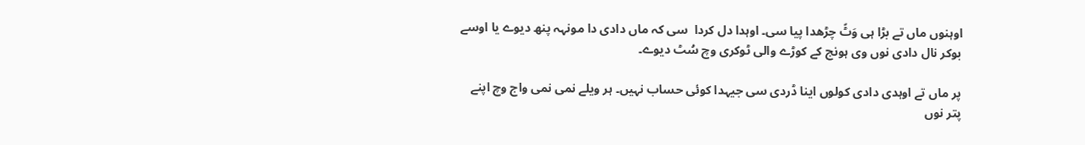اوہنوں ماں تے بڑا ہی وَٹً چڑھدا پیا سی۔ اوہدا دل کردا  سی کہ ماں دادی دا مونہہ پنھ دیوے یا اوسے بوکر نال دادی نوں وی ہونج کے کوڑے والی ٹوکری وچ سُٹ دیوے۔

پر ماں تے اوہدی دادی کولوں اینا ڈردی سی جیہدا کوئی حساب نہیں۔ ہر ویلے نمی نمی واج وچ اپنے پتر نوں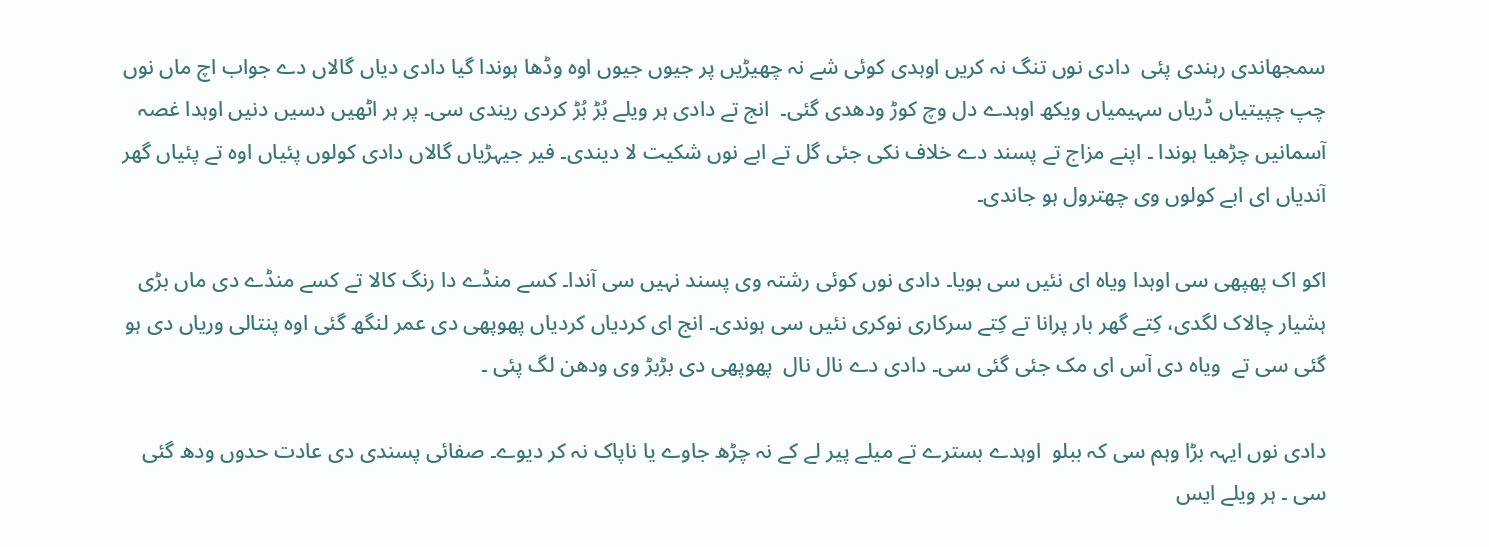سمجھاندی رہندی پئی  دادی نوں تنگ نہ کریں اوہدی کوئی شے نہ چھیڑیں پر جیوں جیوں اوہ وڈھا ہوندا گیا دادی دیاں گالاں دے جواب اچ ماں نوں چپ چپیتیاں ڈریاں سہیمیاں ویکھ اوہدے دل وچ کوڑ ودھدی گئی۔  انج تے دادی ہر ویلے بُڑ بُڑ کردی ریندی سی۔ پر ہر اٹھیں دسیں دنیں اوہدا غصہ آسمانیں چڑھیا ہوندا ۔ اپنے مزاج تے پسند دے خلاف نکی جئی گل تے ابے نوں شکیت لا دیندی۔ فیر جیہڑیاں گالاں دادی کولوں پئیاں اوہ تے پئیاں گھر آندیاں ای ابے کولوں وی چھترول ہو جاندی۔

اکو اک پھپھی سی اوہدا ویاہ ای نئیں سی ہویا۔ دادی نوں کوئی رشتہ وی پسند نہیں سی آندا۔ کسے منڈے دا رنگ کالا تے کسے منڈے دی ماں بڑی ہشیار چالاک لگدی، کِتے گھر بار پرانا تے کِتے سرکاری نوکری نئیں سی ہوندی۔ انج ای کردیاں کردیاں پھوپھی دی عمر لنگھ گئی اوہ پنتالی وریاں دی ہو گئی سی تے  ویاہ دی آس ای مک جئی گئی سی۔ دادی دے نال نال  پھوپھی دی بڑبڑ وی ودھن لگ پئی ۔

دادی نوں ایہہ بڑا وہم سی کہ ببلو  اوہدے بسترے تے میلے پیر لے کے نہ چڑھ جاوے یا ناپاک نہ کر دیوے۔ صفائی پسندی دی عادت حدوں ودھ گئی سی ۔ ہر ویلے ایس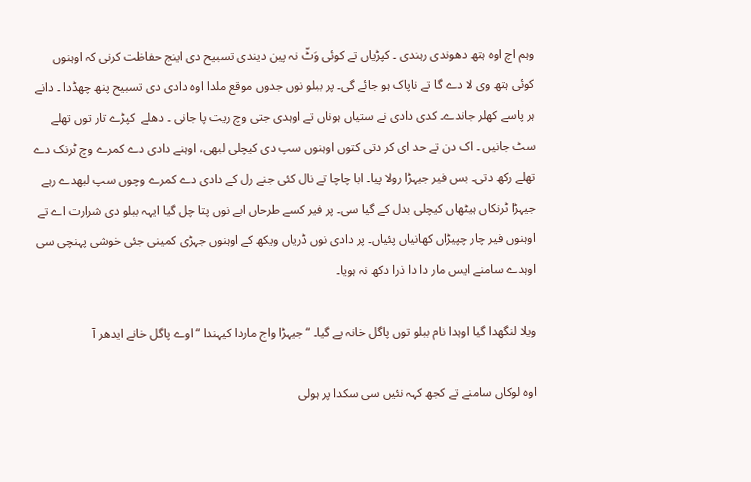وہم اچ اوہ ہتھ دھوندی رہندی ۔ کپڑیاں تے کوئی وَٹّ نہ پین دیندی تسبیح دی اینج حفاظت کرنی کہ اوہنوں کوئی ہتھ وی لا دے گا تے ناپاک ہو جائے گی۔ پر ببلو نوں جدوں موقع ملدا اوہ دادی دی تسبیح پنھ چھڈدا ۔ دانے ہر پاسے کھلر جاندے۔ کدی دادی نے ستیاں ہوناں تے اوہدی جتی وچ ریت پا جانی ۔ دھلے  کپڑے تار توں تھلے سٹ جانیں ۔ اک دن تے حد ای کر دتی کتوں اوہنوں سپ دی کیچلی لبھی، اوہنے دادی دے کمرے وچ ٹرنک دے تھلے رکھ دتی۔ بس فیر جیہڑا رولا پیا۔ ابا چاچا تے نال کئی جنے رل کے دادی دے کمرے وچوں سپ لبھدے رہے جیہڑا ٹرنکاں ہیٹھاں کیچلی بدل کے گیا سی۔ پر فیر کسے طرحاں ابے نوں پتا چل گیا ایہہ ببلو دی شرارت اے تے اوہنوں فیر چار چپیڑاں کھانیاں پئیاں۔ پر دادی نوں ڈریاں ویکھ کے اوہنوں جہڑی کمینی جئی خوشی پہنچی سی اوہدے سامنے ایس مار دا دا ذرا دکھ نہ ہویا۔

ویلا لنگھدا گیا اوہدا نام ببلو توں پاگل خانہ پے گیا۔ “جیہڑا واج ماردا کیہندا “اوے پاگل خانے ایدھر آ

اوہ لوکاں سامنے تے کجھ کہہ نئیں سی سکدا پر ہولی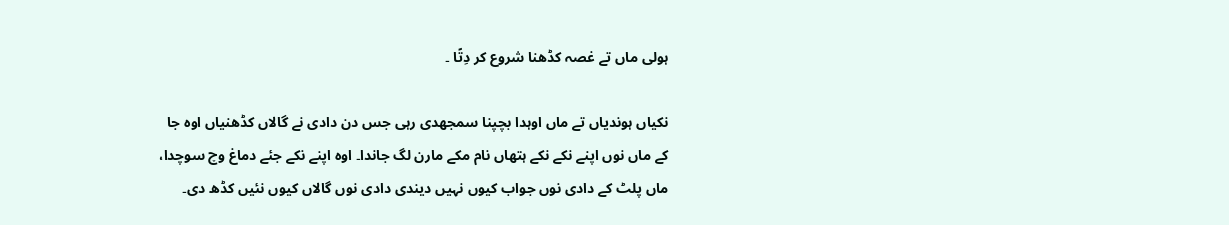ہولی ماں تے غصہ کڈھنا شروع کر دِتًا ۔

نکیاں ہوندیاں تے ماں اوہدا بچپنا سمجھدی رہی جس دن دادی نے گالاں کڈھنیاں اوہ جا کے ماں نوں اپنے نکے نکے ہتھاں نام مکے مارن لگ جاندا۔ اوہ اپنے نکے جئے دماغ وچ سوچدا، ماں پلٹ کے دادی نوں جواب کیوں نہیں دیندی دادی نوں گالاں کیوں نئیں کڈھ دی۔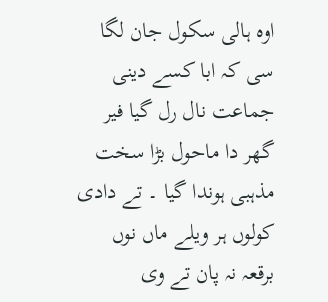اوہ ہالی سکول جان لگا سی کہ ابا کسے دینی جماعت نال رل گیا فیر گھر دا ماحول بڑا سخت مذہبی ہوندا گیا ۔ تے دادی کولوں ہر ویلے ماں نوں برقعہ نہ پان تے وی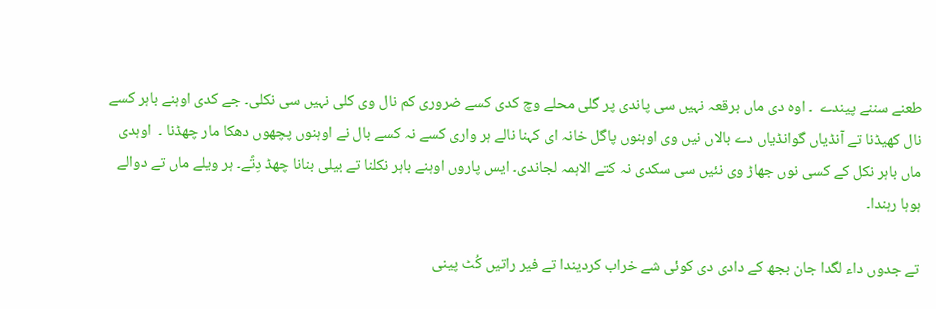طعنے سننے پیندے  ۔ اوہ دی ماں برقعہ نہیں سی پاندی پر گلی محلے وچ کدی کسے ضروری کم نال وی کلی نہیں سی نکلی۔ جے کدی اوہنے باہر کسے نال کھیڈنا تے آنڈیاں گوانڈیاں دے بالاں نیں وی اوہنوں پاگل خانہ ای کہنا نالے ہر واری کسے نہ کسے بال نے اوہنوں پچھوں دھکا مار چھڈنا ۔  اوہدی ماں باہر نکل کے کسی نوں جھاڑ وی نئیں سی سکدی نہ کتے الاہمہ لجاندی۔ ایس پاروں اوہنے باہر نکلنا تے بیلی بنانا چھڈ دِتًے۔ ہر ویلے ماں تے دوالے ہوہا رہندا۔

تے جدوں داء لگدا جان بجھ کے دادی دی کوئی شے خراب کردیندا تے فیر راتیں کُٹ پینی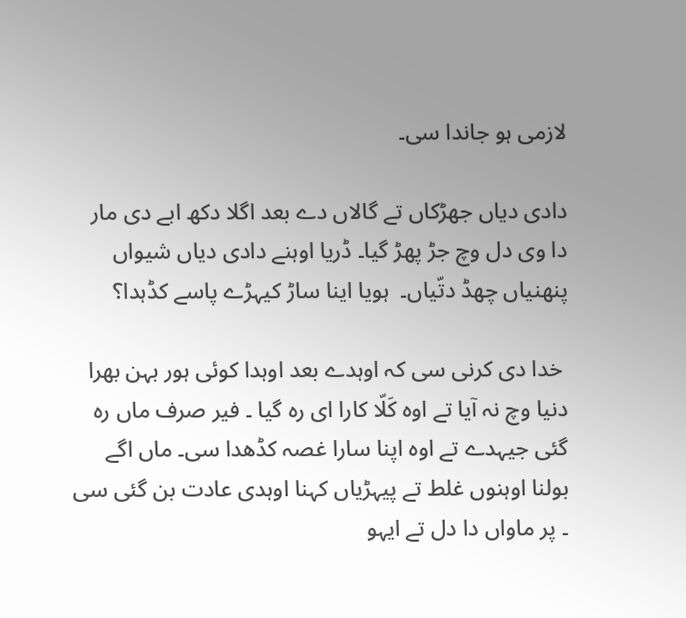لازمی ہو جاندا سی۔

دادی دیاں جھڑکاں تے گالاں دے بعد اگلا دکھ ابے دی مار  دا وی دل وچ جڑ پھڑ گیا۔ ڈریا اوہنے دادی دیاں شیواں پنھنیاں چھڈ دتّیاں۔  ہویا اینا ساڑ کیہڑے پاسے کڈہدا؟

 خدا دی کرنی سی کہ اوہدے بعد اوہدا کوئی ہور بہن بھرا دنیا وچ نہ آیا تے اوہ کَلّا کارا ای رہ گیا ۔ فیر صرف ماں رہ گئی جیہدے تے اوہ اپنا سارا غصہ کڈھدا سی۔ ماں اگے بولنا اوہنوں غلط تے پیہڑیاں کہنا اوہدی عادت بن گئی سی ۔ پر ماواں دا دل تے ایہو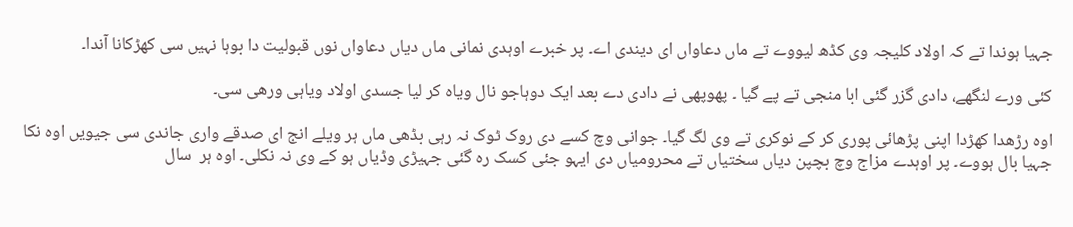جہیا ہوندا تے کہ اولاد کلیجہ وی کڈھ لیووے تے ماں دعاواں ای دیندی اے۔ پر خبرے اوہدی نمانی ماں دیاں دعاواں نوں قبولیت دا بوہا نہیں سی کھڑکانا آندا۔

کئی ورے لنگھے، دادی گزر گئی ابا منجی تے پے گیا ۔ پھوپھی نے دادی دے بعد ایک دوہاجو نال ویاہ کر لیا جسدی اولاد ویاہی ورھی سی۔

اوہ رڑھدا کھڑدا اپنی پڑھائی پوری کر کے نوکری تے وی لگ گیا۔ جوانی وچ کسے دی روک ٹوک نہ رہی بڈھی ماں ہر ویلے انج ای صدقے واری جاندی سی جیویں اوہ نکا جہیا بال ہووے۔ پر اوہدے مزاج وچ بچپن دیاں سختیاں تے محرومیاں دی ایہو جئی کسک رہ گئی جہیڑی وڈیاں ہو کے وی نہ نکلی۔ اوہ ہر  سال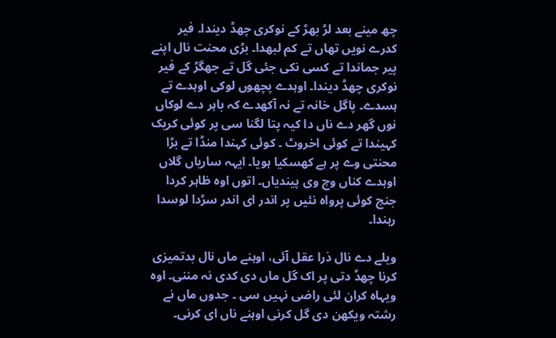چھ مینے بعد لڑ بھڑ کے نوکری چھڈ دیندا۔ فیر کدرے نویں تھاں تے کم لبھدا۔ بڑی محنت نال اپنے پیر جماندا تے کسی نکی جئی گل تے جھگڑ کے فیر نوکری چھڈ دیندا۔ اوہدے پچھوں لوکی اوہدے تے ہسدے۔ پاگل خانہ تے نہ آکھدے کہ باہر دے لوکاں نوں گھر دے ناں دا کیہ پتا لگنا سی پر کوئی کریک کہیندا تے کوئی اخروٹ ۔ کوئی کہندا منڈا تے بڑا محنتی وے پر ہے کھسکیا ہویا۔ ایہہ ساریاں گلاں اوہدے کناں وچ وی پیندیاں۔ اتوں اوہ ظاہر کردا جنج کوئی پرواہ نئیں پر اندر ای اندر سڑدا لوسدا رہندا۔

ویلے دے نال ذرا عقل آئی، اوہنے ماں نال بدتمیزی کرنا چھڈ دتی پر اک گل ماں دی کدی نہ مننی۔ اوہ ویہاہ کران لئی راضی نہیں سی ۔ جدوں ماں نے رشتہ ویکھن دی گل کرنی اوہنے ناں ای کرنی۔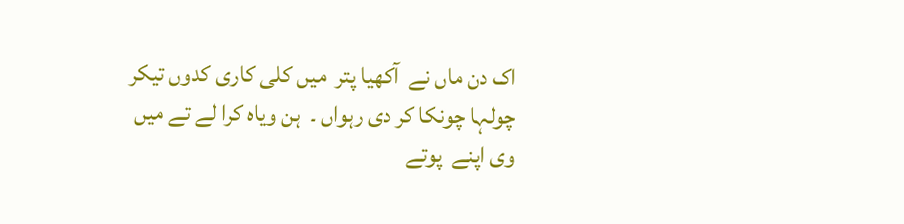اک دن ماں نے  آکھیا پتر  میں کلی کاری کدوں تیکر چولہا چونکا کر دی رہواں ۔  ہن ویاہ کرا لے تے میں وی اپنے  پوتے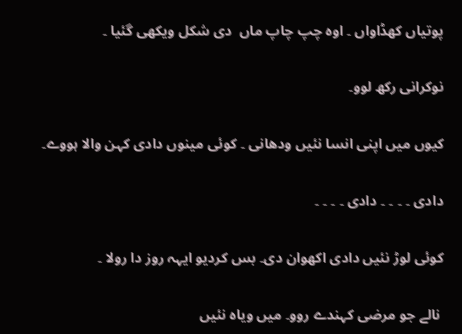پوتیاں کھڈاواں ۔ اوہ چپ چاپ ماں  دی شکل ویکھی گئیا ۔

نوکرانی رکھ لوو۔

کیوں میں اپنی انسا نئیں ودھانی ۔ کوئی مینوں دادی کہن والا ہووے۔

دادی ۔ ۔ ۔ ۔ دادی ۔ ۔ ۔ ۔

کوئی لوڑ نئیں دادی اکھوان دی۔ بس کردیو ایہہ روز دا رولا ۔

 نالے جو مرضی کہندے روو۔ میں ویاہ نئیں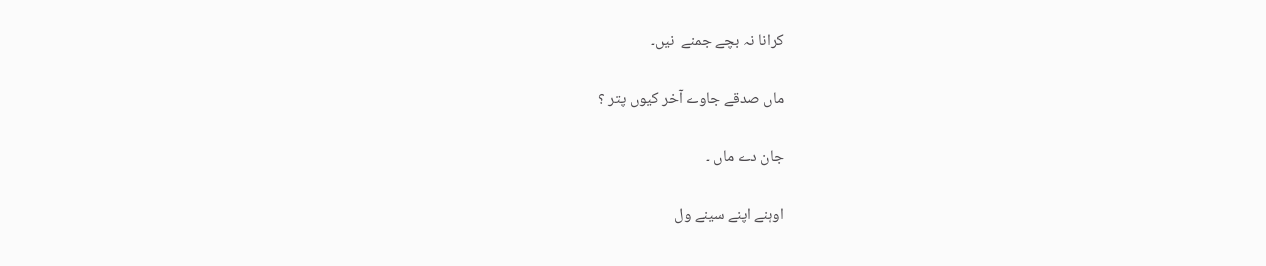کرانا نہ بچے جمنے  نیں۔

ماں صدقے جاوے آخر کیوں پتر ؟

جان دے ماں ۔

اوہنے اپنے سینے ول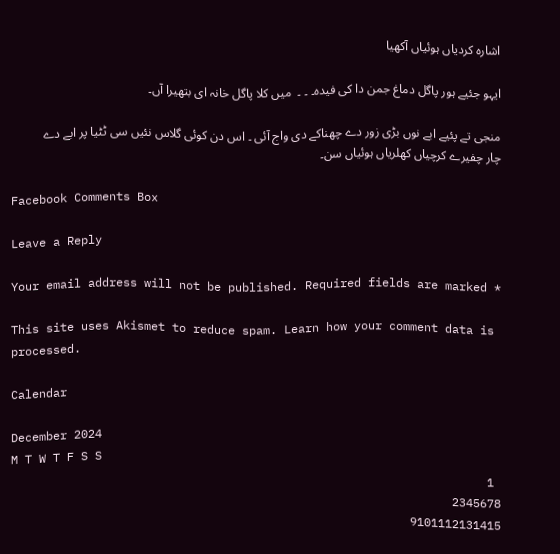اشارہ کردیاں ہوئیاں آکھیا

ایہو جئیے ہور پاگل دماغ جمن دا کی فیدہ۔ ۔ ۔  میں کلا پاگل خانہ ای بتھیرا آں۔

منجی تے پئیے ابے نوں بڑی زور دے چھناکے دی واج آئی ۔ اس دن کوئی گلاس نئیں سی ٹٹیا پر ابے دے چار چفیرے کرچیاں کھلریاں ہوئیاں سن۔

Facebook Comments Box

Leave a Reply

Your email address will not be published. Required fields are marked *

This site uses Akismet to reduce spam. Learn how your comment data is processed.

Calendar

December 2024
M T W T F S S
 1
2345678
9101112131415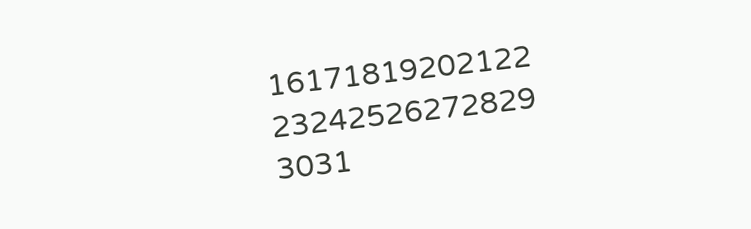16171819202122
23242526272829
3031